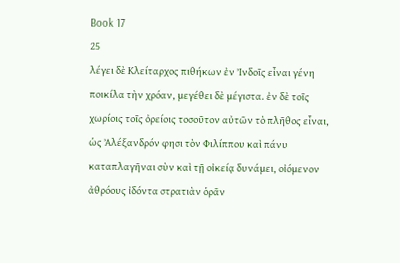Book 17
25
λέγει δὲ Κλείταρχος πιθήκων ἐν Ἰνδοῖς εἶναι γένη ποικίλα τὴν χρόαν, μεγέθει δὲ μέγιστα. ἐν δὲ τοῖς χωρίοις τοῖς ὀρείοις τοσοῦτον αὐτῶν τὸ πλῆθος εἶναι, ὡς Ἀλέξανδρόν φησι τὸν Φιλίππου καὶ πάνυ καταπλαγῆναι σὺν καὶ τῇ οἰκείᾳ δυνάμει, οἰόμενον ἀθρόους ἰδόντα στρατιὰν ὁρᾶν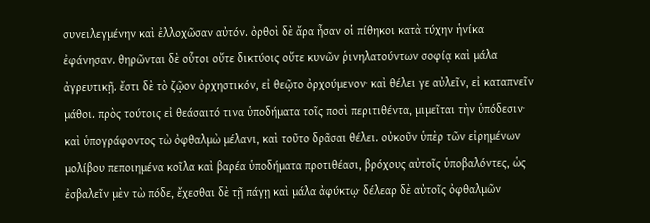συνειλεγμένην καὶ ἐλλοχῶσαν αὐτόν. ὀρθοὶ δὲ ἄρα ἦσαν οἱ πίθηκοι κατὰ τύχην ἡνίκα ἐφάνησαν. θηρῶνται δὲ οὗτοι οὔτε δικτύοις οὔτε κυνῶν ῥινηλατούντων σοφίᾳ καὶ μάλα ἀγρευτικῇ. ἔστι δὲ τὸ ζῷον ὀρχηστικόν, εἰ θεῷτο ὀρχούμενον· καὶ θέλει γε αὐλεῖν, εἰ καταπνεῖν μάθοι. πρὸς τούτοις εἰ θεάσαιτό τινα ὑποδήματα τοῖς ποσὶ περιτιθέντα, μιμεῖται τὴν ὑπόδεσιν· καὶ ὑπογράφοντος τὼ ὀφθαλμὼ μέλανι, καὶ τοῦτο δρᾶσαι θέλει. οὐκοῦν ὑπὲρ τῶν εἰρημένων μολίβου πεποιημένα κοῖλα καὶ βαρέα ὑποδήματα προτιθέασι, βρόχους αὐτοῖς ὑποβαλόντες, ὡς ἐσβαλεῖν μὲν τὼ πόδε, ἔχεσθαι δὲ τῇ πάγῃ καὶ μάλα ἀφύκτῳ· δέλεαρ δὲ αὐτοῖς ὀφθαλμῶν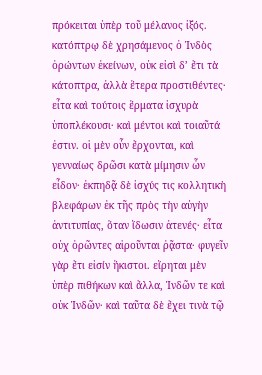πρόκειται ὑπὲρ τοῦ μέλανος ἰξός. κατόπτρῳ δὲ χρησάμενος ὁ Ἰνδὸς ὁρώντων ἐκείνων, οὐκ εἰσὶ δʼ ἔτι τὰ κάτοπτρα, ἀλλὰ ἕτερα προστιθέντες· εἶτα καὶ τούτοις ἕρματα ἰσχυρὰ ὑποπλέκουσι· καὶ μέντοι καὶ τοιαῦτά ἐστιν. οἱ μὲν οὖν ἔρχονται, καὶ γενναίως δρῶσι κατὰ μίμησιν ὧν εἶδον· ἐκπηδᾷ δὲ ἰσχύς τις κολλητικὴ βλεφάρων ἐκ τῆς πρὸς τὴν αὐγὴν ἀντιτυπίας, ὅταν ἴδωσιν ἀτενές· εἶτα οὐχ ὁρῶντες αἱροῦνται ῥᾷστα· φυγεῖν γὰρ ἔτι εἰσίν ἥκιστοι. εἴρηται μὲν ὑπὲρ πιθήκων καὶ ἄλλα, Ἰνδῶν τε καὶ οὐκ Ἰνδῶν· καὶ ταῦτα δὲ ἔχει τινὰ τῷ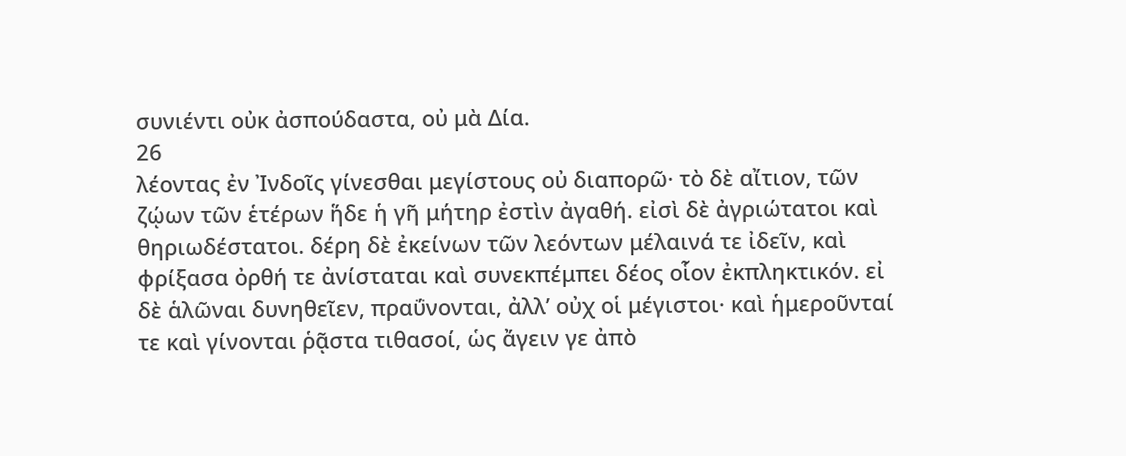συνιέντι οὐκ ἀσπούδαστα, οὐ μὰ Δία.
26
λέοντας ἐν Ἰνδοῖς γίνεσθαι μεγίστους οὐ διαπορῶ· τὸ δὲ αἴτιον, τῶν ζῴων τῶν ἑτέρων ἥδε ἡ γῆ μήτηρ ἐστὶν ἀγαθή. εἰσὶ δὲ ἀγριώτατοι καὶ θηριωδέστατοι. δέρη δὲ ἐκείνων τῶν λεόντων μέλαινά τε ἰδεῖν, καὶ φρίξασα ὀρθή τε ἀνίσταται καὶ συνεκπέμπει δέος οἷον ἐκπληκτικόν. εἰ δὲ ἁλῶναι δυνηθεῖεν, πραΰνονται, ἀλλʼ οὐχ οἱ μέγιστοι· καὶ ἡμεροῦνταί τε καὶ γίνονται ῥᾷστα τιθασοί, ὡς ἄγειν γε ἀπὸ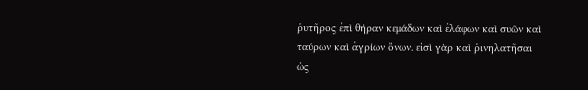ῥυτῆρος ἐπὶ θήραν κεμάδων καὶ ἐλάφων καὶ συῶν καὶ ταύρων καὶ ἀγρίων ὄνων. εἰσὶ γὰρ καὶ ῥινηλατῆσαι ὡς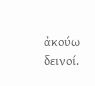ἀκούω δεινοί.